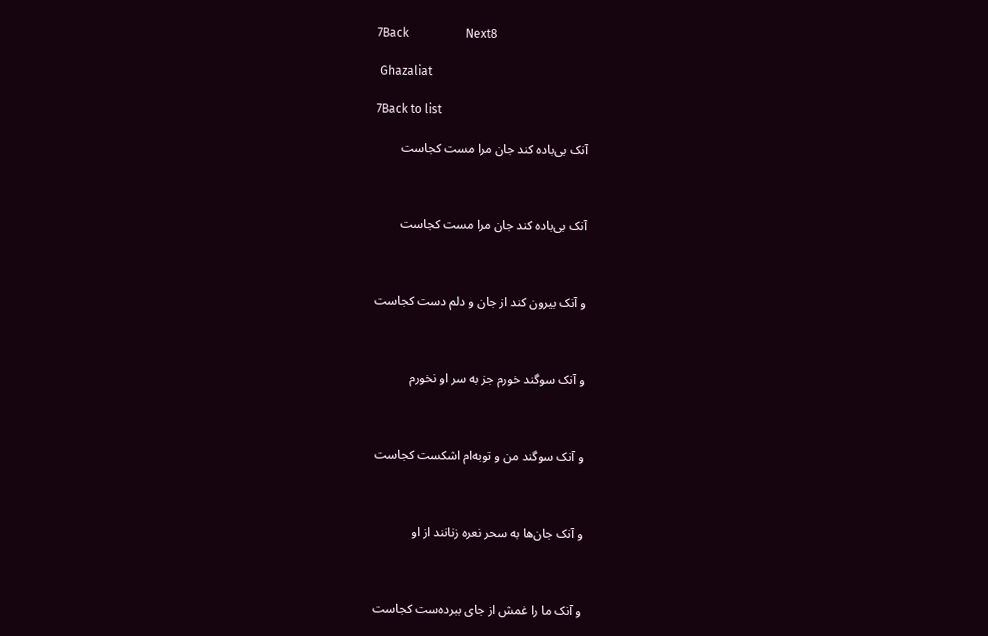7Back                   Next8

 Ghazaliat

7Back to list

آنک بی‌باده کند جان مرا مست کجاست



آنک بی‌باده کند جان مرا مست کجاست



و آنک بیرون کند از جان و دلم دست کجاست



و آنک سوگند خورم جز به سر او نخورم



و آنک سوگند من و توبه‌ام اشکست کجاست



و آنک جان‌ها به سحر نعره زنانند از او



و آنک ما را غمش از جای ببرده‌ست کجاست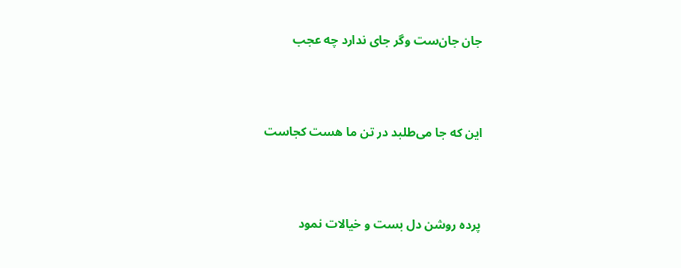جان جان‌ست وگر جای ندارد چه عجب



این که جا می‌طلبد در تن ما هست کجاست



پرده روشن دل بست و خیالات نمود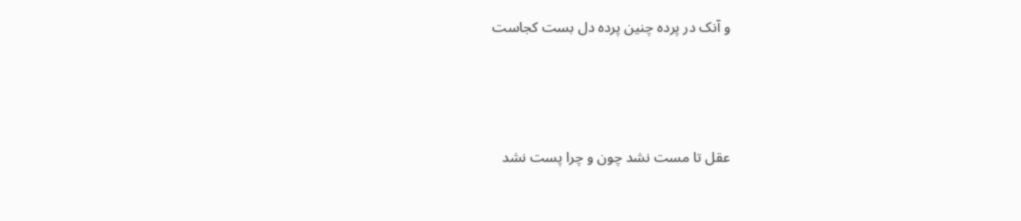و آنک در پرده چنین پرده دل بست کجاست



عقل تا مست نشد چون و چرا پست نشد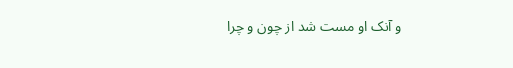و آنک او مست شد از چون و چرا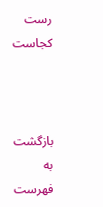رست کجاست



بازگشت به فهرست